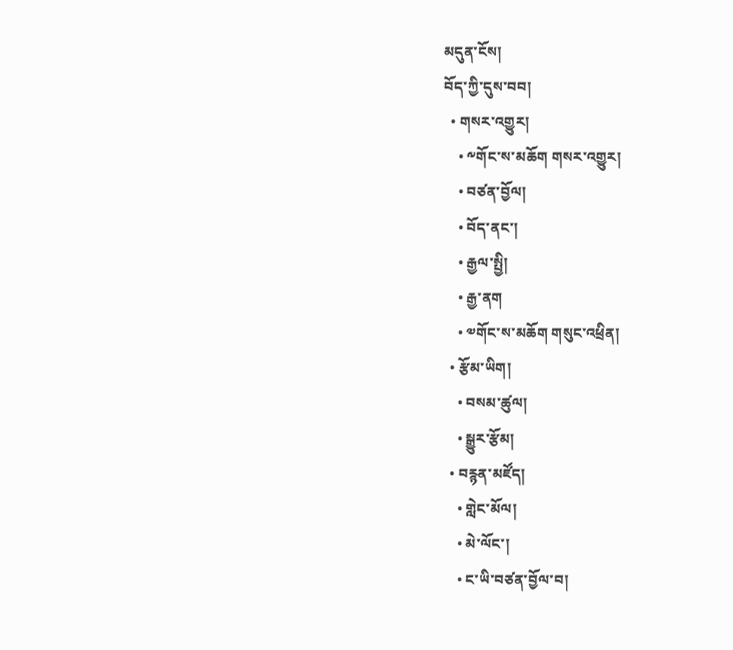མདུན་ངོས།
བོད་ཀྱི་དུས་བབ།
  • གསར་འགྱུར།
    • ༸གོང་ས་མཆོག གསར་འགྱུར།
    • བཙན་བྱོལ།
    • བོད་ནང་།
    • རྒྱལ་སྤྱི།
    • རྒྱ་ནག
    • ༧གོང་ས་མཆོག གསུང་འཕྲིན།
  • རྩོམ་ཡིག།
    • བསམ་ཚུལ།
    • སྒྱུར་རྩོམ།
  • བརྙན་མཛོད།
    • གླེང་མོལ།
    • མེ་ལོང་།
    • ང་ཡི་བཙན་བྱོལ་བ།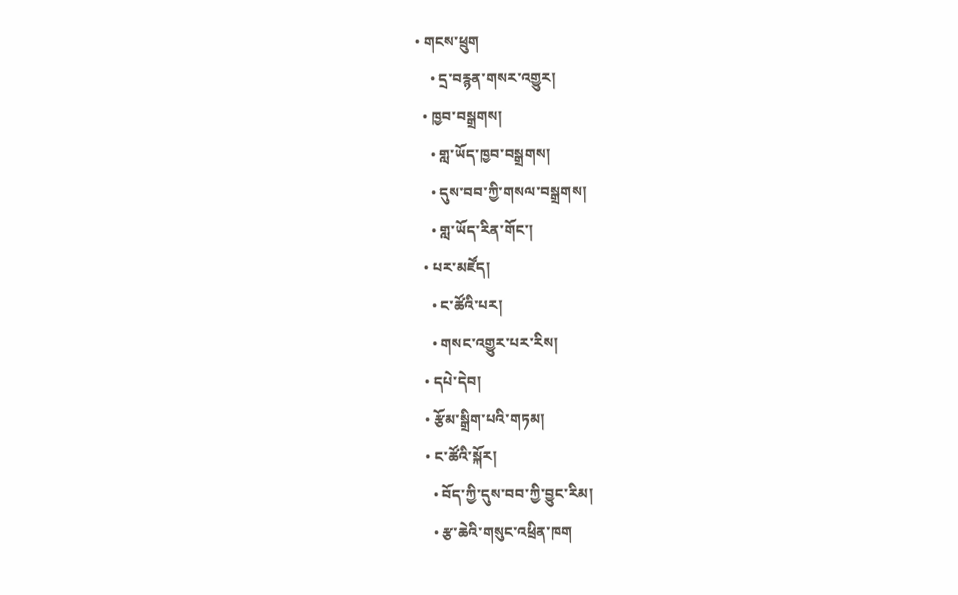• གངས་ཕྲུག
    • དྲ་བརྙན་གསར་འགྱུར།
  • ཁྱབ་བསྒྲགས།
    • གླ་ཡོད་ཁྱབ་བསྒྲགས།
    • དུས་བབ་ཀྱི་གསལ་བསྒྲགས།
    • གླ་ཡོད་རིན་གོང་།
  • པར་མཛོད།
    • ང་ཚོའི་པར།
    • གསང་འགྱུར་པར་རིས།
  • དཔེ་དེབ།
  • རྩོམ་སྒྲིག་པའི་གཏམ།
  • ང་ཚོའི་སྐོར།
    • བོད་ཀྱི་དུས་བབ་ཀྱི་བྱུང་རིམ།
    • རྩ་ཆེའི་གསུང་འཕྲིན་ཁག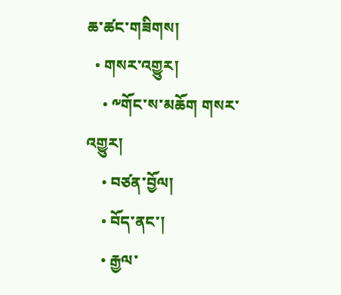ཆ་ཚང་གཟིགས།
  • གསར་འགྱུར།
    • ༸གོང་ས་མཆོག གསར་འགྱུར།
    • བཙན་བྱོལ།
    • བོད་ནང་།
    • རྒྱལ་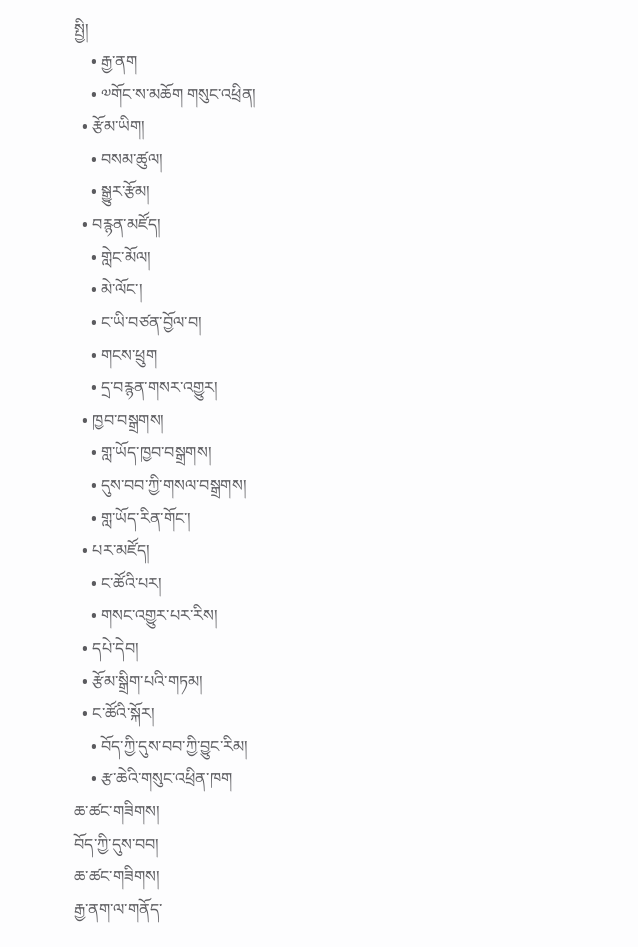སྤྱི།
    • རྒྱ་ནག
    • ༧གོང་ས་མཆོག གསུང་འཕྲིན།
  • རྩོམ་ཡིག།
    • བསམ་ཚུལ།
    • སྒྱུར་རྩོམ།
  • བརྙན་མཛོད།
    • གླེང་མོལ།
    • མེ་ལོང་།
    • ང་ཡི་བཙན་བྱོལ་བ།
    • གངས་ཕྲུག
    • དྲ་བརྙན་གསར་འགྱུར།
  • ཁྱབ་བསྒྲགས།
    • གླ་ཡོད་ཁྱབ་བསྒྲགས།
    • དུས་བབ་ཀྱི་གསལ་བསྒྲགས།
    • གླ་ཡོད་རིན་གོང་།
  • པར་མཛོད།
    • ང་ཚོའི་པར།
    • གསང་འགྱུར་པར་རིས།
  • དཔེ་དེབ།
  • རྩོམ་སྒྲིག་པའི་གཏམ།
  • ང་ཚོའི་སྐོར།
    • བོད་ཀྱི་དུས་བབ་ཀྱི་བྱུང་རིམ།
    • རྩ་ཆེའི་གསུང་འཕྲིན་ཁག
ཆ་ཚང་གཟིགས།
བོད་ཀྱི་དུས་བབ།
ཆ་ཚང་གཟིགས།
རྒྱ་ནག་ལ་གནོད་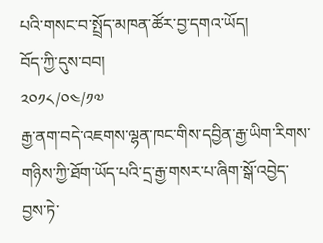པའི་གསང་བ་སྤྲོད་མཁན་ཚོར་བྱ་དགའ་ཡོད།
བོད་ཀྱི་དུས་བབ།
༢༠༡༨/༠༤/༡༧
རྒྱ་ནག་བདེ་འཇགས་ལྷན་ཁང་གིས་དབྱིན་རྒྱ་ཡིག་རིགས་གཉིས་ཀྱི་ཐོག་ཡོད་པའི་དྲ་རྒྱ་གསར་པ་ཞིག་སྒོ་འབྱེད་བྱས་ཏེ་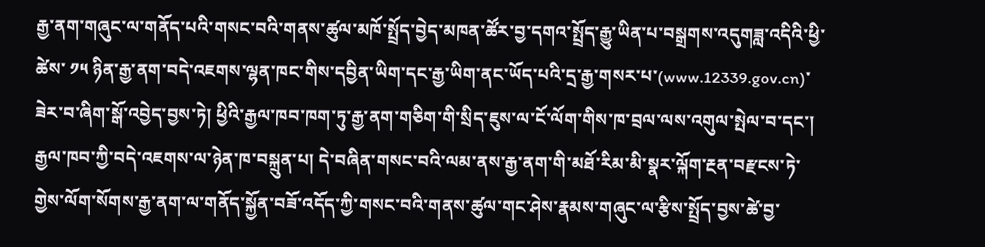རྒྱ་ནག་གཞུང་ལ་གནོད་པའི་གསང་བའི་གནས་ཚུལ་མཁོ་སྤྲོད་བྱེད་མཁན་ཚོར་བྱ་དགའ་སྤྲོད་རྒྱུ་ཡིན་པ་བསྒྲགས་འདུགཟླ་འདིའི་ཕྱི་ཚེས་ ༡༥ ཉིན་རྒྱ་ནག་བདེ་འཇགས་ལྷན་ཁང་གིས་དབྱིན་ཡིག་དང་རྒྱ་ཡིག་ནང་ཡོད་པའི་དྲ་རྒྱ་གསར་པ་(www.12339.gov.cn)་ཟེར་བ་ཞིག་སྒོ་འབྱེད་བྱས་ཏེ། ཕྱིའི་རྒྱལ་ཁབ་ཁག་ཏུ་རྒྱ་ནག་གཅིག་གི་སྲིད་ཇུས་ལ་ངོ་ལོག་གིས་ཁ་བྲལ་ལས་འགུལ་སྤེལ་བ་དང་། རྒྱལ་ཁབ་ཀྱི་བདེ་འཇགས་ལ་ཉེན་ཁ་བསྐྲུན་པ། དེ་བཞིན་གསང་བའི་ལམ་ནས་རྒྱ་ནག་གི་མཐོ་རིམ་མི་སྣར་ལྐོག་རྔན་བརྫངས་ཏེ་གྱེས་ལོག་སོགས་རྒྱ་ནག་ལ་གནོད་སྐྱོན་བཟོ་འདོད་ཀྱི་གསང་བའི་གནས་ཚུལ་གང་ཤེས་རྣམས་གཞུང་ལ་རྩིས་སྤྲོད་བྱས་ཚེ་བྱ་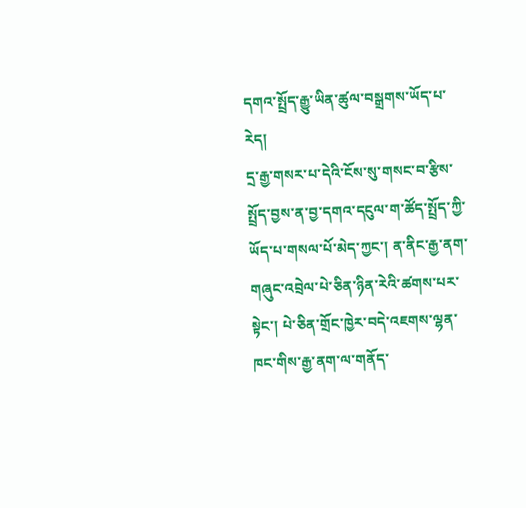དགའ་སྤྲོད་རྒྱུ་ཡིན་ཚུལ་བསྒྲགས་ཡོད་པ་རེད།
དྲ་རྒྱ་གསར་པ་དེའི་ངོས་སུ་གསང་བ་རྩིས་སྤྲོད་བྱས་ན་བྱ་དགའ་དངུལ་ག་ཚོད་སྤྲོད་ཀྱི་ཡོད་པ་གསལ་པོ་མེད་ཀྱང་། ན་ནིང་རྒྱ་ནག་གཞུང་འབྲེལ་པེ་ཅིན་ཉིན་རེའི་ཚགས་པར་སྟེང་། པེ་ཅིན་གྲོང་ཁྱེར་བདེ་འཇགས་ལྷན་ཁང་གིས་རྒྱ་ནག་ལ་གནོད་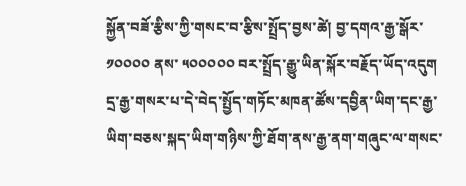སྐྱོན་བཟོ་རྩིས་ཀྱི་གསང་བ་རྩིས་སྤྲོད་བྱས་ཚེ། བྱ་དགའ་རྒྱ་སྒོར་ ༡༠༠༠༠ ནས་ ༥༠༠༠༠༠ བར་སྤྲོད་རྒྱུ་ཡིན་སྐོར་བརྗོད་ཡོད་འདུག
དྲ་རྒྱ་གསར་པ་དེ་བེད་སྤྱོད་གཏོང་མཁན་ཚོས་དབྱིན་ཡིག་དང་རྒྱ་ཡིག་བཅས་སྐད་ཡིག་གཉིས་ཀྱི་ཐོག་ནས་རྒྱ་ནག་གཞུང་ལ་གསང་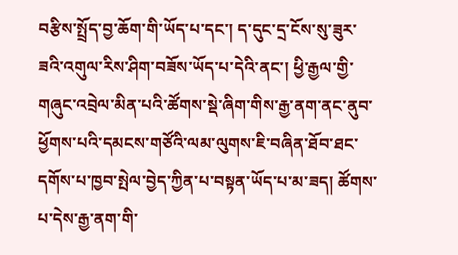བརྩིས་སྤྲོད་བྱ་ཆོག་གི་ཡོད་པ་དང་། ད་དུང་དྲ་ངོས་སུ་ཟུར་ཟའི་འགུལ་རིས་ཤིག་བཟོས་ཡོད་པ་དེའི་ནང་། ཕྱི་རྒྱལ་གྱི་གཞུང་འབྲེལ་མིན་པའི་ཚོགས་སྡེ་ཞིག་གིས་རྒྱ་ནག་ནང་ནུབ་ཕྱོགས་པའི་དམངས་གཙོའི་ལམ་ལུགས་ཇི་བཞིན་ཐོབ་ཐང་དགོས་པ་ཁྱབ་སྤེལ་བྱེད་ཀྱིན་པ་བསྟན་ཡོད་པ་མ་ཟད། ཚོགས་པ་དེས་རྒྱ་ནག་གི་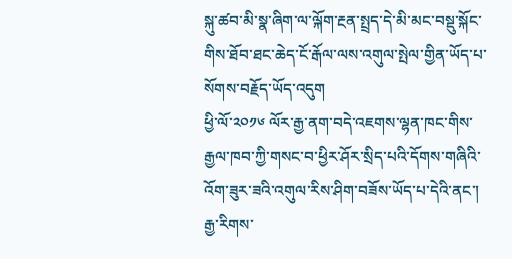སྐུ་ཚབ་མི་སྣ་ཞིག་ལ་ལྐོག་རྔན་སྤྲད་དེ་མི་མང་བསྡུ་སྐོང་གིས་ཐོབ་ཐང་ཆེད་ངོ་རྒོལ་ལས་འགུལ་སྤེལ་གྱིན་ཡོད་པ་སོགས་བརྗོད་ཡོད་འདུག
ཕྱི་ལོ་༢༠༡༦ ལོར་རྒྱ་ནག་བདེ་འཇགས་ལྷན་ཁང་གིས་རྒྱལ་ཁབ་ཀྱི་གསང་བ་ཕྱིར་ཤོར་སྲིད་པའི་དོགས་གཞིའི་འོག་ཟུར་ཟའི་འགུལ་རིས་ཤིག་བཟོས་ཡོད་པ་དེའི་ནང་། རྒྱ་རིགས་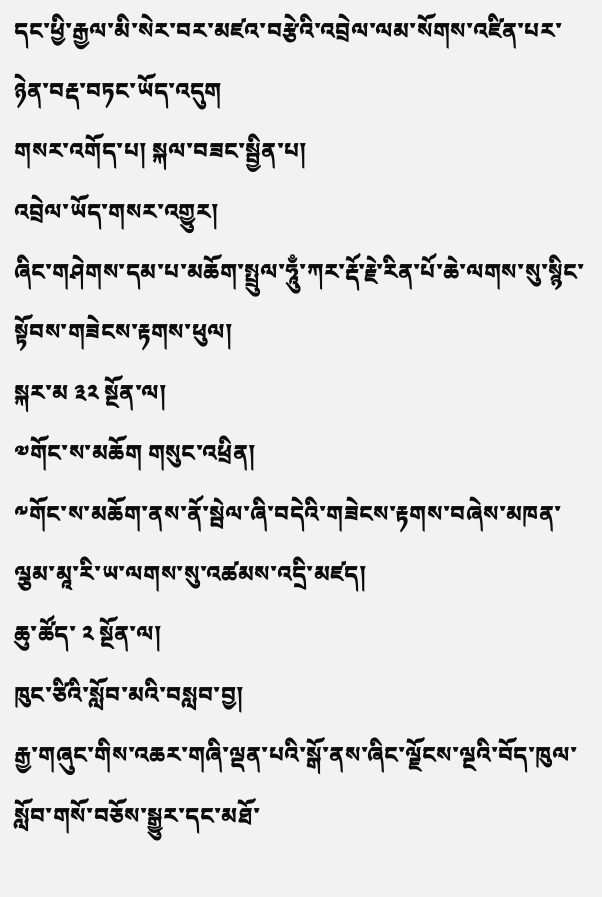དང་ཕྱི་རྒྱལ་མི་སེར་བར་མཛའ་བརྩེའི་འབྲེལ་ལམ་སོགས་འཛིན་པར་ཉེན་བརྡ་བཏང་ཡོད་འདུག
གསར་འགོད་པ། སྐལ་བཟང་སྦྱིན་པ།
འབྲེལ་ཡོད་གསར་འགྱུར།
ཞིང་གཤེགས་དམ་པ་མཆོག་སྤྲུལ་ཧཱུྃ་ཀར་རྡོ་རྗེ་རིན་པོ་ཆེ་ལགས་སུ་སྙིང་སྟོབས་གཟེངས་རྟགས་ཕུལ།
སྐར་མ ༣༢ སྔོན་ལ།
༧གོང་ས་མཆོག གསུང་འཕྲིན།
༸གོང་ས་མཆོག་ནས་ནོ་སྦེལ་ཞི་བདེའི་གཟེངས་རྟགས་བཞེས་མཁན་ལྕམ་མཱ་རི་ཡ་ལགས་སུ་འཚམས་འདྲི་མཛད།
ཆུ་ཚོད་ ༢ སྔོན་ལ།
ཁུང་ཙིའི་སློབ་མའི་བསླབ་བྱ།
རྒྱ་གཞུང་གིས་འཆར་གཞི་ལྡན་པའི་སྒོ་ནས་ཞིང་ལྗོངས་ལྔའི་བོད་ཁུལ་སློབ་གསོ་བཅོས་སྒྱུར་དང་མཐོ་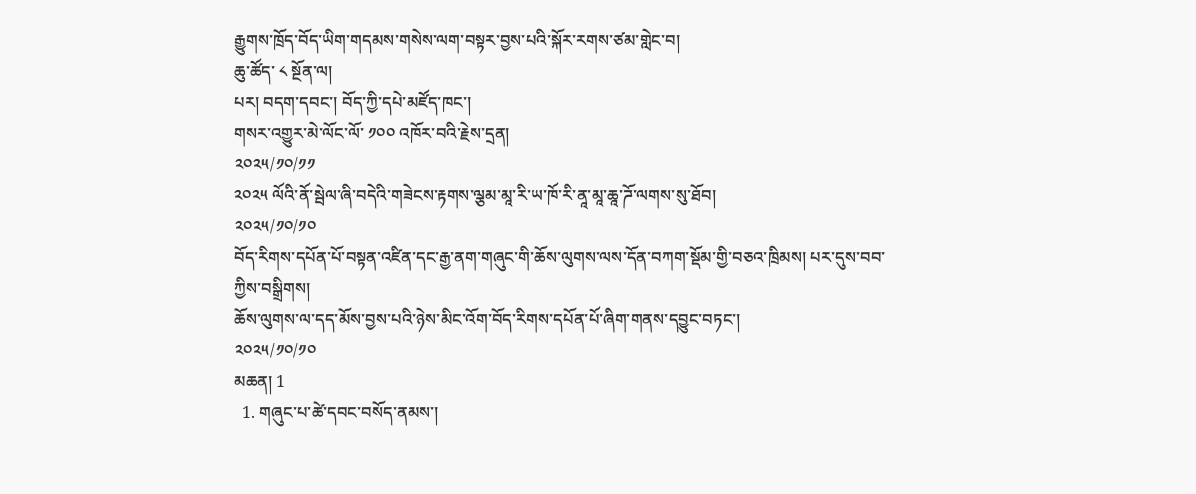རྒྱུགས་ཁྲོད་བོད་ཡིག་གདམས་གསེས་ལག་བསྟར་བྱས་པའི་སྐོར་རགས་ཙམ་གླེང་བ།
ཆུ་ཚོད་ ༨ སྔོན་ལ།
པར། བདག་དབང་། བོད་ཀྱི་དཔེ་མཛོད་ཁང་།
གསར་འགྱུར་མེ་ལོང་ལོ་ ༡༠༠ འཁོར་བའི་རྗེས་དྲན།
༢༠༢༥/༡༠/༡༡
༢༠༢༥ ལོའི་ནོ་སྦེལ་ཞི་བདེའི་གཟེངས་རྟགས་ལྕམ་མཱ་རི་ཡ་ཁོ་རི་ནཱ་མཱ་ཆཱ་ཌོ་ལགས་སུ་ཐོབ།
༢༠༢༥/༡༠/༡༠
བོད་རིགས་དཔོན་པོ་བསྟན་འཛིན་དང་རྒྱ་ནག་གཞུང་གི་ཆོས་ལུགས་ལས་དོན་བཀག་སྡོམ་གྱི་བཅའ་ཁྲིམས། པར་དུས་བབ་ཀྱིས་བསྒྲིགས།
ཆོས་ལུགས་ལ་དད་མོས་བྱས་པའི་ཉེས་མིང་འོག་བོད་རིགས་དཔོན་པོ་ཞིག་གནས་དབྱུང་བཏང་།
༢༠༢༥/༡༠/༡༠
མཆན། 1
  1. གཞུང་པ་ཚེ་དབང་བསོད་ནམས་།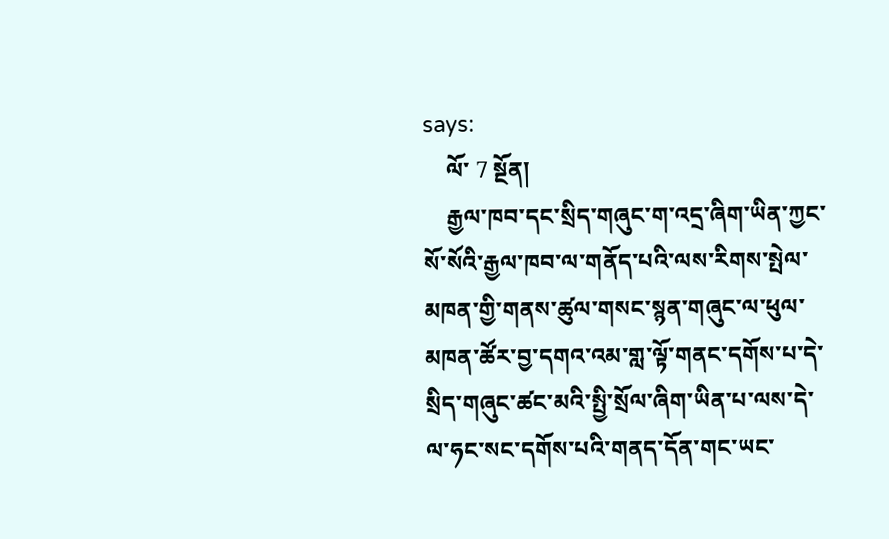says:
    ལོ་ 7 སྔོན།
    རྒྱལ་ཁབ་དང་སྲིད་གཞུང་ག་འདྲ་ཞིག་ཡིན་ཀྱང་སོ་སོའི་རྒྱལ་ཁབ་ལ་གནོད་པའི་ལས་རིགས་སྤེལ་མཁན་གྱི་གནས་ཚུལ་གསང་སྙན་གཞུང་ལ་ཕུལ་མཁན་ཚོར་བྱ་དགའ་འམ་གླ་ལྟོ་གནང་དགོས་པ་དེ་སྲིད་གཞུང་ཚང་མའི་སྤྱི་སྲོལ་ཞིག་ཡིན་པ་ལས་དེ་ལ་ཧང་སང་དགོས་པའི་གནད་དོན་གང་ཡང་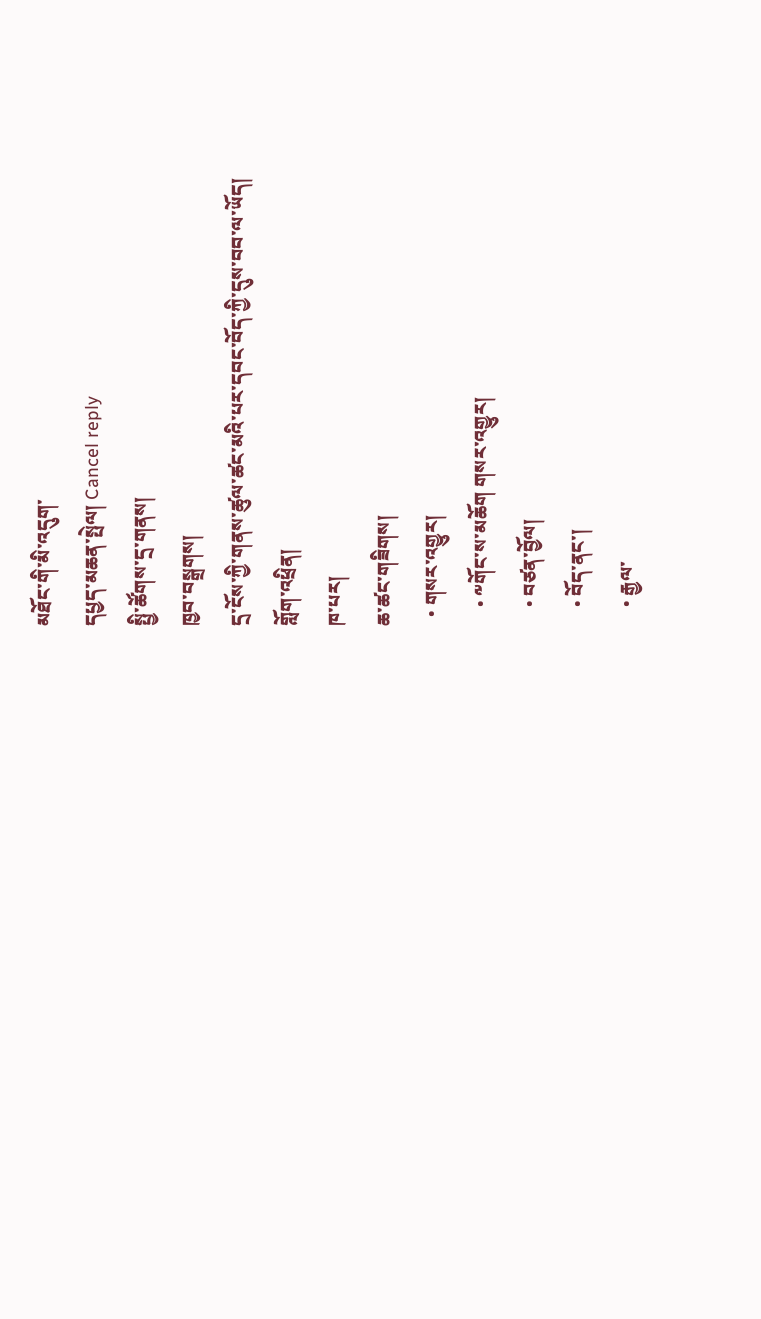མཐོང་གི་མི་འདུག་
དཔྱད་མཆན་སྤེལ། Cancel reply
སྤྱི་ཚོགས་དྲ་གནས།
ཁྱབ་བསྒྲགས།
དྲ་ངོས་ཀྱི་གནས་ཚུལ་ཚང་མའི་པར་དབང་བོད་ཀྱི་དུས་བབ་ལ་ཡོད།
གློག་འཕྲིན།
ཁ་པར།
ཆ་ཚང་གཟིགས།
  • གསར་འགྱུར།
    • ༸གོང་ས་མཆོག གསར་འགྱུར།
    • བཙན་བྱོལ།
    • བོད་ནང་།
    • རྒྱལ་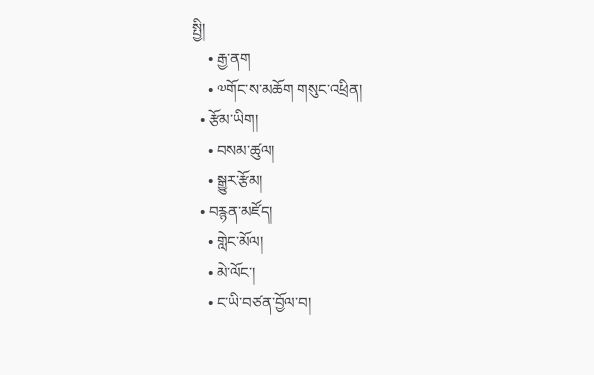སྤྱི།
    • རྒྱ་ནག
    • ༧གོང་ས་མཆོག གསུང་འཕྲིན།
  • རྩོམ་ཡིག།
    • བསམ་ཚུལ།
    • སྒྱུར་རྩོམ།
  • བརྙན་མཛོད།
    • གླེང་མོལ།
    • མེ་ལོང་།
    • ང་ཡི་བཙན་བྱོལ་བ།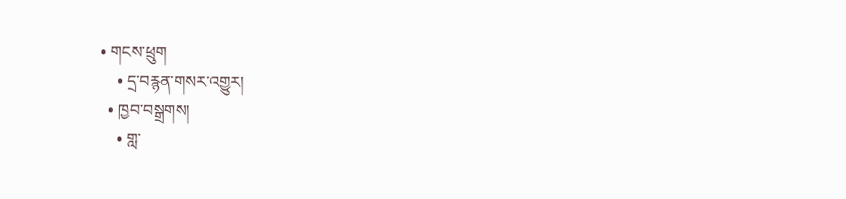• གངས་ཕྲུག
    • དྲ་བརྙན་གསར་འགྱུར།
  • ཁྱབ་བསྒྲགས།
    • གླ་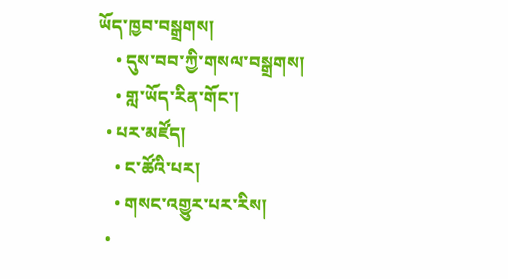ཡོད་ཁྱབ་བསྒྲགས།
    • དུས་བབ་ཀྱི་གསལ་བསྒྲགས།
    • གླ་ཡོད་རིན་གོང་།
  • པར་མཛོད།
    • ང་ཚོའི་པར།
    • གསང་འགྱུར་པར་རིས།
  •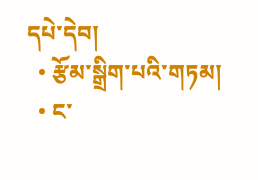དཔེ་དེབ།
  • རྩོམ་སྒྲིག་པའི་གཏམ།
  • ང་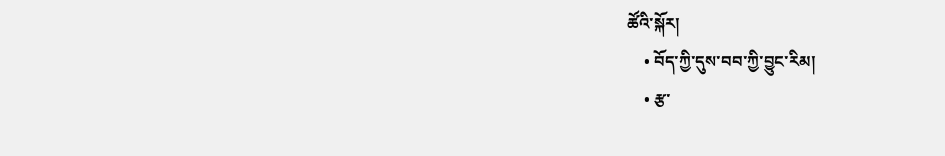ཚོའི་སྐོར།
    • བོད་ཀྱི་དུས་བབ་ཀྱི་བྱུང་རིམ།
    • རྩ་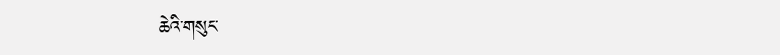ཆེའི་གསུང་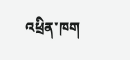འཕྲིན་ཁག